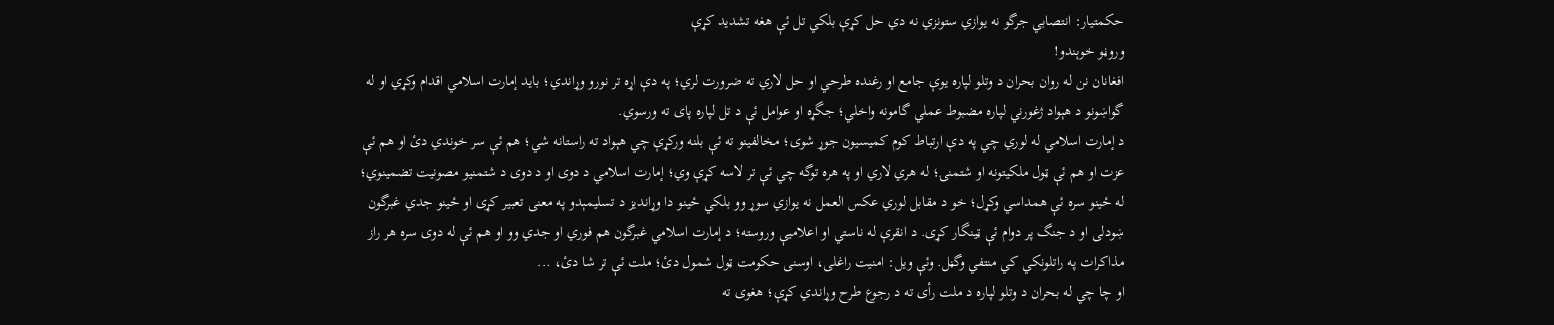حکمتيار: انتصابي جرگو نه يوازي ستونزي نه دي حل كړې بلكي تل ئې هغه تشديد كړې
وروڼو خوېندو!
افغانان نن له روان بحران د وتلو لپاره يوې جامع او رغنده طرحي او حل لاري ته ضرورت لري؛ په دې اړه تر نورو وړاندي؛ بايد إمارت اسلامي اقدام وكړي او له گواښونو د هېواد ژغورني لپاره مضبوط عملي گامونه واخلي؛ جگړه او عوامل ئې د تل لپاره پاى ته ورسوي.
د إمارت اسلامي له لوري چي په دې ارتباط كوم كميسيون جوړ شوى؛ مخالفينو ته ئې بلنه وركړې چي هېواد ته راستانه شي؛ هم ئې سر خوندي دئ او هم ئې عزت او هم ئې ټول ملكيتونه او شتمنۍ؛ له هري لاري او په هره توگه چي ئې تر لاسه كړې وي؛ إمارت اسلامي د دوى او د دوى د شتمنيو مصونيت تضمينوي؛ له ځينو سره ئې همداسي وكړل؛ خو د مقابل لوري عكس العمل نه يوازي سوړ وو بلكي ځينو دا وړانديز د تسليمېدو په معنى تعبير كړى او ځينو جدي غبرگون ښودلى او د جنگ پر دوام ئې ټينگار كړى. د انقرې له ناستي او اعلاميې وروسته؛ د إمارت اسلامي غبرگون هم فوري او جدي وو او هم ئې له دوى سره هر راز مذاكرات په راتلونكي كي منتفي وگڼل. وئې ويل: امنيت راغلى، اوسنى حكومت ټول شمول دئ؛ ملت ئې تر شا دئ، ...
او چا چي له بحران د وتلو لپاره د ملت رأى ته د رجوع طرح وړاندي كړې؛ هغوى ته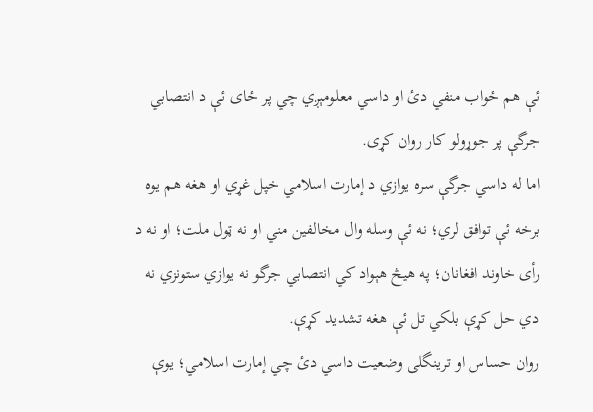ئې هم ځواب منفي دئ او داسي معلومېږي چي پر ځاى ئې د انتصابي جرگې پر جوړولو كار روان كړى.
اما له داسي جرگې سره يوازي د إمارت اسلامي خپل غړي او هغه هم يوه برخه ئې توافق لري؛ نه ئې وسله وال مخالفين مني او نه ټول ملت؛ او نه د رأى خاوند افغانان؛ په هيڅ هېواد كي انتصابي جرگو نه يوازي ستونزي نه دي حل كړې بلكي تل ئې هغه تشديد كړې.
روان حساس او ترينگلى وضعيت داسي دئ چي إمارت اسلامي؛ يوې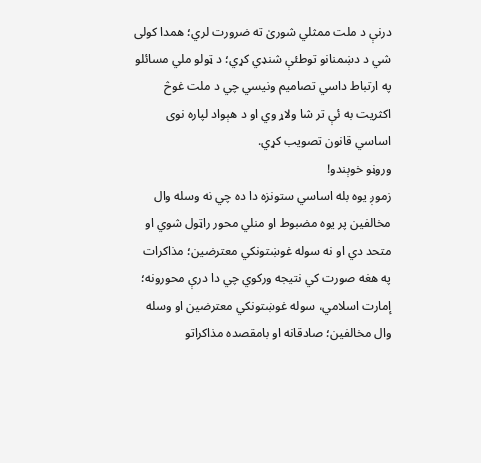درنې د ملت ممثلي شورىٰ ته ضرورت لري؛ همدا كولى شي د دښمنانو توطئې شنډي كړي؛ د ټولو ملي مسائلو په ارتباط داسي تصاميم ونيسي چي د ملت غوڅ اكثريت به ئې تر شا ولاړ وي او د هېواد لپاره نوى اساسي قانون تصويب كړي.
وروڼو خوېندو!
زموږ يوه بله اساسي ستونزه دا ده چي نه وسله وال مخالفين پر يوه مضبوط او منلي محور راټول شوي او متحد دي او نه سوله غوښتونكي معترضين؛ مذاكرات په هغه صورت كي نتيجه وركوي چي دا درې محورونه؛ إمارت اسلامي، سوله غوښتونكي معترضين او وسله وال مخالفين؛ صادقانه او بامقصده مذاكراتو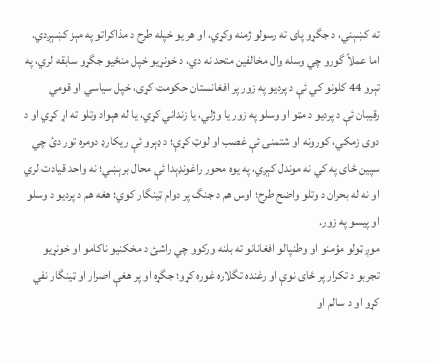ته كښېني، د جگړو پاى ته رسولو ژمنه وكړي، او هر يو خپله طرح د مذاكراتو په مېز كښېږدي.
اما عملاً گورو چي وسله وال مخالفين متحد نه دي، د خونړيو خپل منځيو جگړو سابقه لري، په تېرو 44 كلونو كي ئې د پرديو په زور پر افغانستان حكومت كړى، خپل سياسي او قومي رقيبان ئې د پرديو د مټو او وسلو په زور يا وژلي، يا زنداني كړي، يا له هېواد وتلو ته اړ كړي او د دوى زمكي، كورونه او شتمنۍ ئې غصب او لوټ كړې؛ د ډېرو ئې ريكارډ دومره تور دئ چي سپين ځاى په كي نه موندل كېږي، په يوه محور راغونډېدا ئې محال برېښي؛ نه واحد قيادت لري او نه له بحران د وتلو واضح طرح؛ اوس هم د جنگ پر دوام ټينگار كوي؛ هغه هم د پرديو د وسلو او پيسو په زور.
موږ ټولو مؤمنو او وطنپالو افغانانو ته بلنه وركوو چي راشئ د مخكنيو ناكامو او خونړيو تجربو د تكرار پر ځاى نوې او رغنده تگلاره غوره كړو؛ جگړه او پر هغې اصرار او ټينگار نفي كړو او د سالم او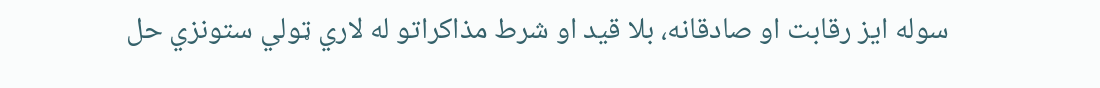سوله ايز رقابت او صادقانه، بلا قيد او شرط مذاكراتو له لاري ټولي ستونزي حل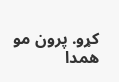كړو. پرون مو همدا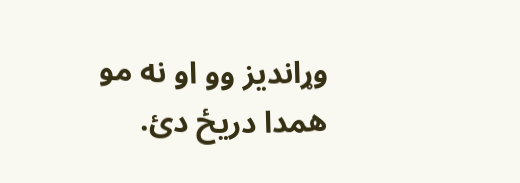وړانديز وو او نه مو همدا دريځ دئ.